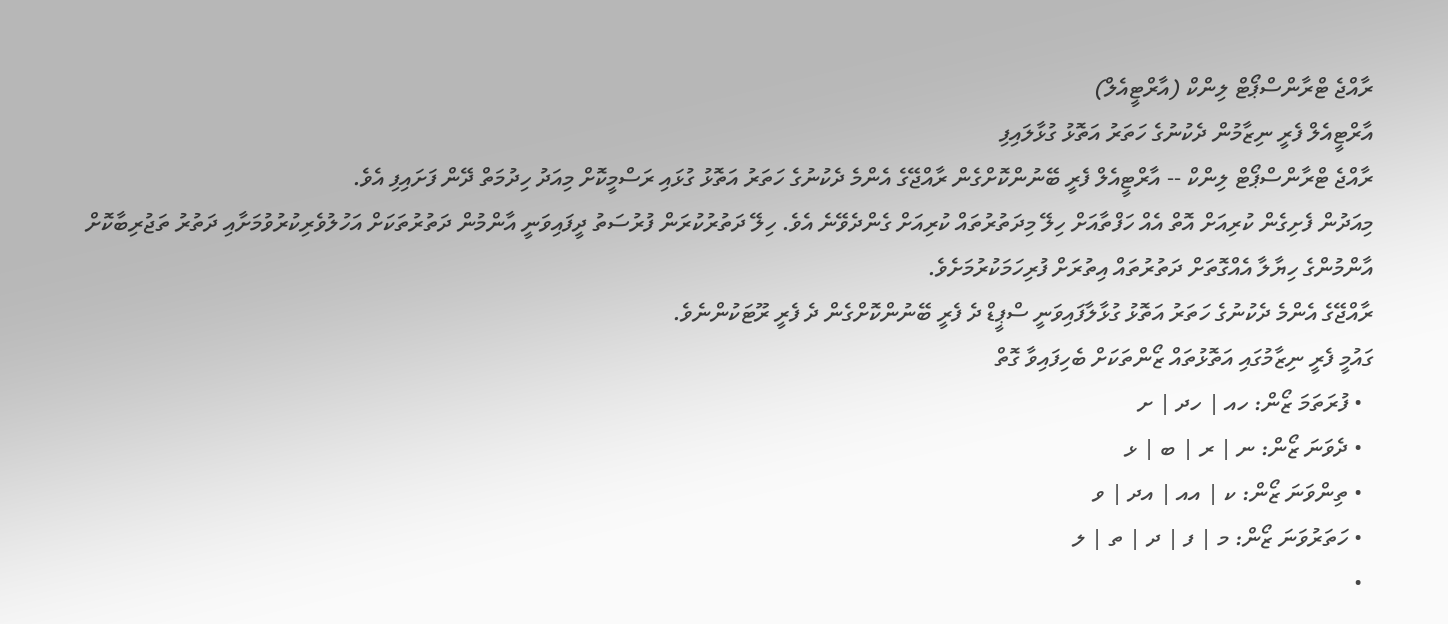ރާއްޖެ ޓްރާންސްޕޯޓް ލިންކް (އާރްޓީއެލް)
އާރްޓީއެލް ފެރީ ނިޒާމުން ދެކުނުގެ ހަތަރު އަތޮޅު ގުޅާލައިފި
ރާއްޖެ ޓްރާންސްޕޯޓް ލިންކް -- އާރްޓީއެލް ފެރީ ބޭނުންކޮށްގެން ރާއްޖޭގެ އެންމެ ދެކުނުގެ ހަތަރު އަތޮޅު ގުޅައި ރަސްމީކޮށް މިއަދު ހިދުމަތް ދޭން ފަށައިފި އެވެ.
މިއަދުން ފެށިގެން ކުރިއަށް އޮތް އެއް ހަފްތާއަށް ހިލޭ މިދަތުރުތައް ކުރިއަށް ގެންދެވޭނެ އެވެ. ހިލޭ ދަތުރުކުރަން ފުރުސަތު ދީފައިވަނީ އާންމުން ދަތުރުތަކަށް އަހުލުވެރިކުރުވުމަށާއި ދަތުރު ތަޖުރިބާކޮށް އާންމުންގެ ހިޔާލާ އެއްގޮތަށް ދަތުރުތައް އިތުރަށް ފުރިހަމަކުރުމަށެވެ.
ރާއްޖޭގެ އެންމެ ދެކުނުގެ ހަތަރު އަތޮޅު ގުޅާލާފައިވަނީ ސްޕީޑް ދެ ފެރީ ބޭނުންކޮށްގެން ދެ ފެރީ ރޫޓަކުންނެވެ.
ގައުމީ ފެރީ ނިޒާމުގައި އަތޮޅުތައް ޒޯންތަކަށް ބެހިފައިވާ ގޮތް
  • ފުރަތަމަ ޒޯން: ހއ | ހދ | ށ
  • ދެވަނަ ޒޯން: ނ | ރ | ބ | ޅ
  • ތިންވަނަ ޒޯން: ކ | އއ | އދ | ވ
  • ހަތަރުވަނަ ޒޯން: މ | ފ | ދ | ތ | ލ
  •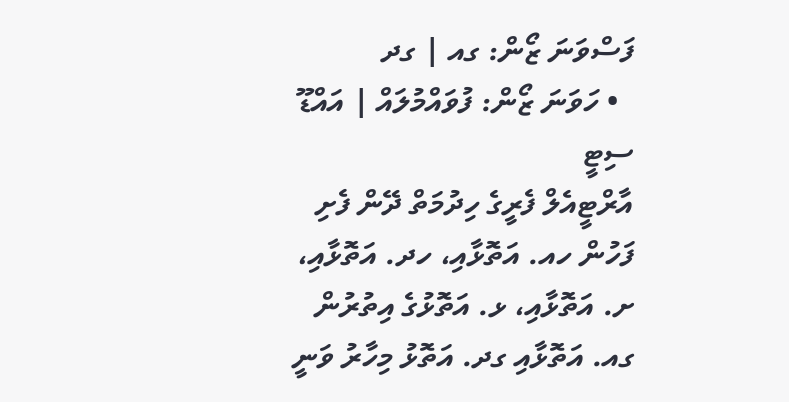ފަސްވަނަ ޒޯން: ގއ | ގދ
  • ހަވަނަ ޒޯން: ފުވައްމުލައް | އައްޑޫ ސިޓީ
އާރްޓީއެލް ފެރީގެ ހިދުމަތް ދޭން ފެށި ފަހުން ހއ. އަތޮޅާއި، ހދ. އަތޮޅާއި، ށ. އަތޮޅާއި، ޅ. އަތޮޅުގެ އިތުރުން ގއ. އަތޮޅާއި ގދ. އަތޮޅު މިހާރު ވަނީ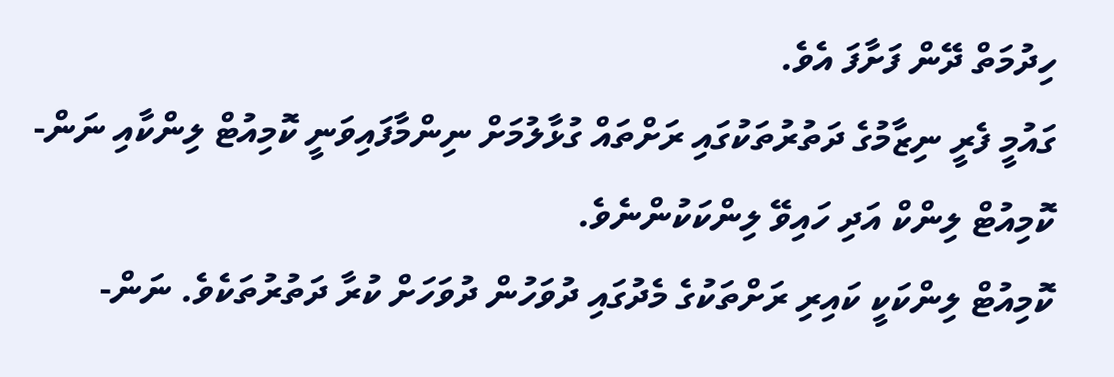ހިދުމަތް ދޭން ފަށާފަ އެވެ.
ގައުމީ ފެރީ ނިޒާމުގެ ދަތުރުތަކުގައި ރަށްތައް ގުޅާލުމަށް ނިންމާފައިވަނީ ކޮމިއުޓް ލިންކާއި ނަން-ކޮމިއުޓް ލިންކް އަދި ހައިވޭ ލިންކަކުންނެވެ.
ކޮމިއުޓް ލިންކަކީ ކައިރި ރަށްތަކުގެ މެދުގައި ދުވަހުން ދުވަހަށް ކުރާ ދަތުރުތަކެވެ. ނަން-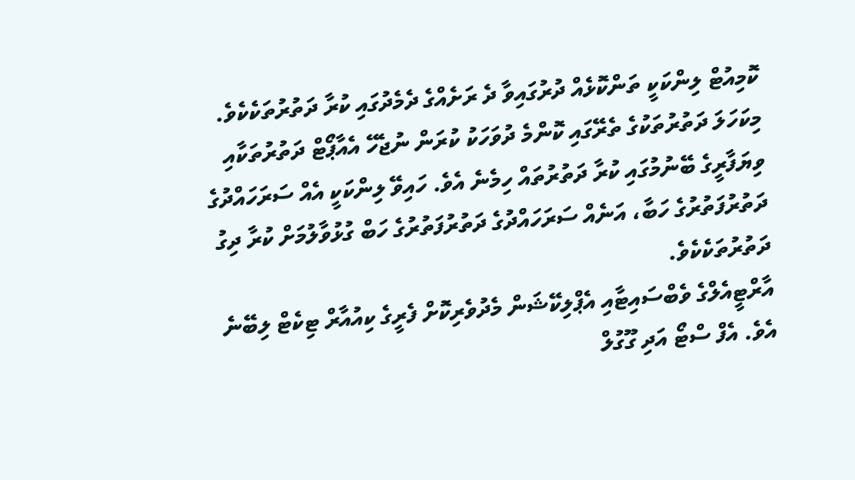ކޮމިއުޓް ލިންކަކީ ތަންކޮޅެއް ދުރުގައިވާ ދެ ރަށެއްގެ ދެމެދުގައި ކުރާ ދަތުރުތަކެކެވެ. މިކަހަލަ ދަތުރުތަކުގެ ތެރޭގައި ކޮންމެ ދުވަހަކު ކުރަން ނުޖެހޭ އެއާޕޯޓް ދަތުރުތަކާއި ވިޔަފާރީގެ ބޭނުމުގައި ކުރާ ދަތުރުތައް ހިމެނެ އެވެ. ހައިވޭ ލިންކަކީ އެއް ސަރަހައްދުގެ ދަތުރުފަތުރުގެ ހަބާ، އަނެއް ސަރަހައްދުގެ ދަތުރުފަތުރުގެ ހަބް ގުޅުވާލުމަށް ކުރާ ދިގު ދަތުރުތަކެކެވެ.
އާރްޓީއެލްގެ ވެބްސައިޓާއި އެޕްލިކޭޝަން މެދުވެރިކޮށް ފެރީގެ ކިއުއާރް ޓިކެޓް ލިބޭނެ އެވެ. އެފް ސްޓޯ އަދި ގޫގުލް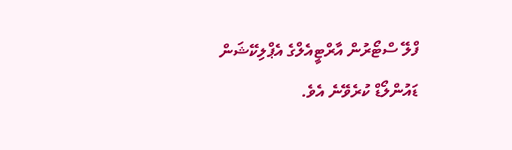ފްލޭ ސްޓޯރުން އާރްޓީއެލްގެ އެޕްލިކޭޝަން ޑައުންލޯޑް ކުރެވޭނެ އެވެ.